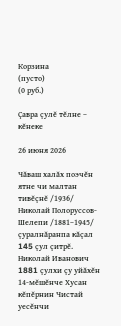Корзина
(пусто)
(0 руб.)

Çавра çулĕ тĕлне – кĕнеке

26 июня 2026

Чăваш халăх поэчĕн ятне чи малтан тивĕçнĕ /1936/ Николай Полоруссов-Шелепи /1881–1945/ çуралнăранпа кăçал 145 çул çитрĕ. Николай Иванович 1881 çулхи çу уйăхĕн 14-мĕшĕнче Хусан кĕпĕрнин Чистай уесĕнчи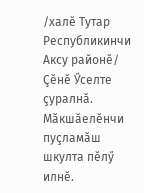/халĕ Тутар Республикинчи Аксу районĕ/ Çĕнĕ Ӳселте çуралнă. Мăкшăелĕнчи пуçламăш шкулта пĕлӳ илнĕ.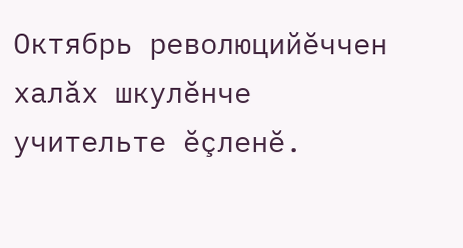Октябрь революцийĕччен халăх шкулĕнче учительте ĕçленĕ.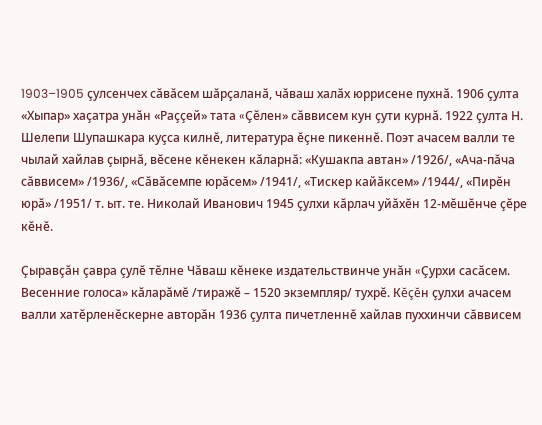1903–1905 çулсенчех сăвăсем шăрçаланă, чăваш халăх юррисене пухнă. 1906 çулта «Хыпар» хаçатра унăн «Раççей» тата «Çĕлен» сăввисем кун çути курнă. 1922 çулта Н. Шелепи Шупашкара куçса килнĕ, литература ĕçне пикеннĕ. Поэт ачасем валли те чылай хайлав çырнă, вĕсене кĕнекен кăларнă: «Кушакпа автан» /1926/, «Ача-пăча сăввисем» /1936/, «Сăвăсемпе юрăсем» /1941/, «Тискер кайăксем» /1944/, «Пирĕн юрă» /1951/ т. ыт. те. Николай Иванович 1945 çулхи кăрлач уйăхĕн 12-мĕшĕнче çĕре кĕнĕ.

Çыравçăн çавра çулĕ тĕлне Чăваш кĕнеке издательствинче унăн «Çурхи сасăсем. Весенние голоса» кăларăмĕ /тиражĕ – 1520 экземпляр/ тухрĕ. Кĕçĕн çулхи ачасем валли хатĕрленĕскерне авторăн 1936 çулта пичетленнĕ хайлав пуххинчи сăввисем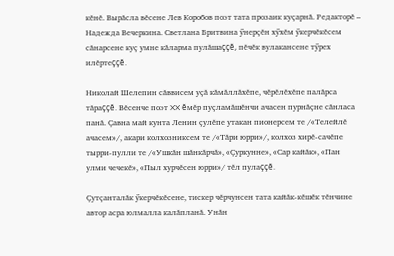кĕнĕ. Вырăсла вĕсене Лев Коробов поэт тата прозаик куçарнă. Редакторĕ – Надежда Вечеркина. Светлана Бритвина ӳнерçĕн хӳхĕм ӳкерчĕкĕсем сăнарсене куç умне кăларма пулăшаççĕ, пĕчĕк вулакансене тӳрех илĕртеççĕ.

Николай Шелепин сăввисем уçă кăмăллăхĕпе, чĕрĕлĕхĕпе палăрса тăраççĕ. Вĕсенче поэт XX ĕмĕр пуçламăшĕнчи ачасен пурнăçне сăнласа панă. Çавна май кунта Ленин çулĕпе утакан пионерсем те /«Телейлĕ ачасем»/, акари колхозниксем те /«Тăри юрри»/, колхоз хирĕ-сачĕпе тырри-пулли те /«Ушкăн шăнкăрчă», «Çуркунне», «Сар кайăк», «Пан улми чечекĕ», «Пыл хурчĕсен юрри»/ тĕл пулаççĕ.

Çутçанталăк ӳкерчĕкĕсене, тискер чĕрчунсен тата кайăк-кĕшĕк тĕнчине автор асра юлмалла калăпланă. Унăн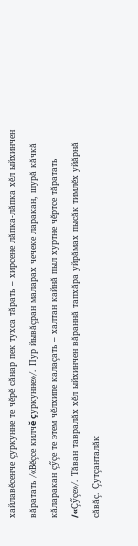хайлавĕсенче çуркунне те чĕрĕ сăнар пек тухса тăрать – хирсене лăпка-лăпка хĕл ыйхинчен вăратать /«Вĕçсе килчĕ çуркунне»/. Пур йывăçран маларах чечеке ларакан, шурă кăчкă кăларакан çӳçе те этем чĕлхипе калаçать – халтан кайнă пыл хуртне чĕртсе тăратать /«Çӳçе»/. Тăван тавралăх хĕл ыйхинчен вăраннă тапхăра уйрăмах пысăк тимлĕх уйăрнă сăвăç. Çутçанталăк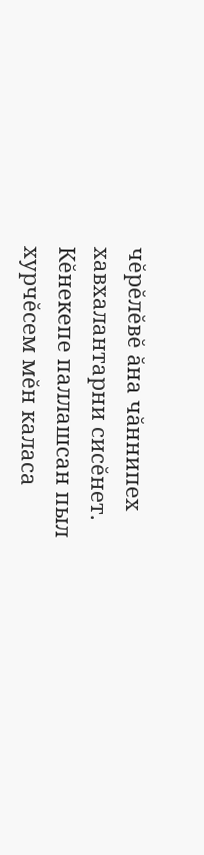чĕрĕлĕвĕ ăна чăннипех хавхалантарни сисĕнет. Кĕнекепе паллашсан пыл хурчĕсем мĕн каласа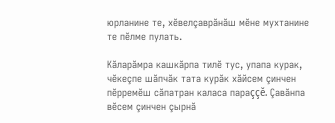юрланине те, хĕвелçаврăнăш мĕне мухтанине те пĕлме пулать.

Кăларăмра кашкăрпа тилĕ тус, упапа курак, чĕкеçпе шăпчăк тата курăк хăйсем çинчен пĕрремĕш сăпатран каласа параççĕ. Çавăнпа вĕсем çинчен çырнă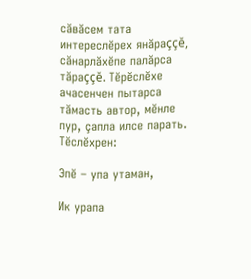сăвăсем тата интереслĕрех янăраççĕ, сăнарлăхĕпе палăрса тăраççĕ. Тĕрĕслĕхе ачасенчен пытарса тăмасть автор, мĕнле пур, çапла илсе парать. Тĕслĕхрен:

Эпĕ – упа утаман,

Ик урапа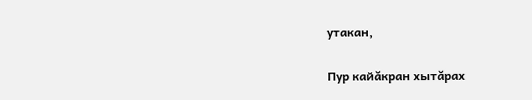утакан,

Пур кайăкран хытăрах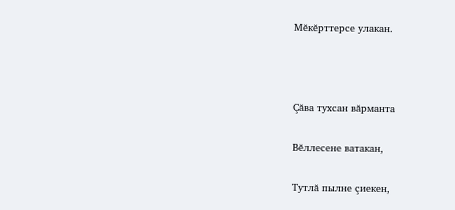Мĕкĕрттерсе улакан.



Çăва тухсан вăрманта

Вĕллесене ватакан,

Тутлă пылне çиекен,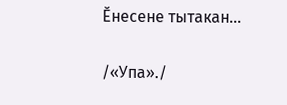Ĕнесене тытакан…

/«Упа»./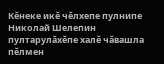Кĕнеке икĕ чĕлхепе пулнипе Николай Шелепин пултарулăхĕпе халĕ чăвашла пĕлмен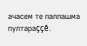ачасем те паллашма пултараççĕ.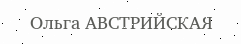Ольга АВСТРИЙСКАЯ